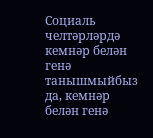Социаль челтәрләрдә кемнәр белән генә танышмыйбыз да, кемнәр белән генә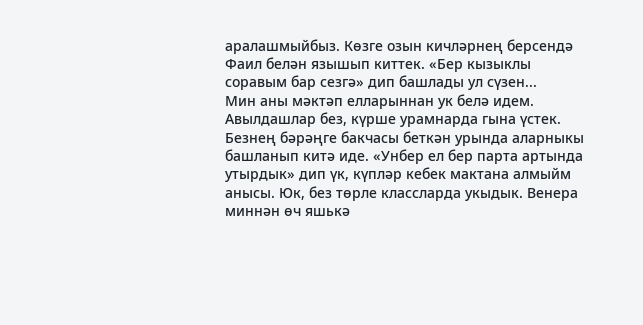аралашмыйбыз. Көзге озын кичләрнең берсендә Фаил белән язышып киттек. «Бер кызыклы соравым бар сезгә» дип башлады ул сүзен...
Мин аны мәктәп елларыннан ук белә идем. Авылдашлар без, күрше урамнарда гына үстек. Безнең бәрәңге бакчасы беткән урында аларныкы башланып китә иде. «Унбер ел бер парта артында утырдык» дип үк, күпләр кебек мактана алмыйм анысы. Юк, без төрле классларда укыдык. Венера миннән өч яшькә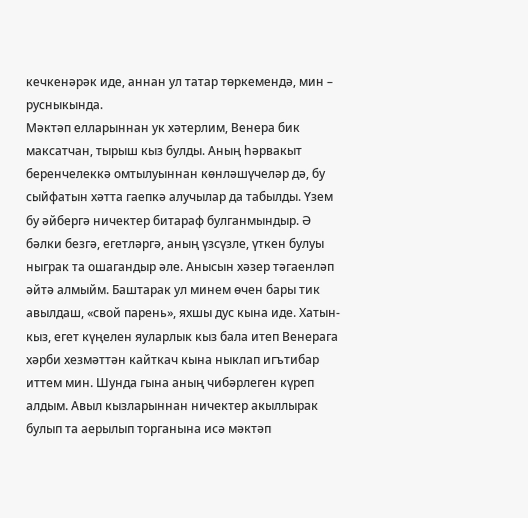кечкенәрәк иде, аннан ул татар төркемендә, мин – русныкында.
Мәктәп елларыннан ук хәтерлим, Венера бик максатчан, тырыш кыз булды. Аның һәрвакыт беренчелеккә омтылуыннан көнләшүчеләр дә, бу сыйфатын хәтта гаепкә алучылар да табылды. Үзем бу әйбергә ничектер битараф булганмындыр. Ә бәлки безгә, егетләргә, аның үзсүзле, үткен булуы ныграк та ошагандыр әле. Анысын хәзер тәгаенләп әйтә алмыйм. Баштарак ул минем өчен бары тик авылдаш, «свой парень», яхшы дус кына иде. Хатын-кыз, егет күңелен яуларлык кыз бала итеп Венерага хәрби хезмәттән кайткач кына ныклап игътибар иттем мин. Шунда гына аның чибәрлеген күреп алдым. Авыл кызларыннан ничектер акыллырак булып та аерылып торганына исә мәктәп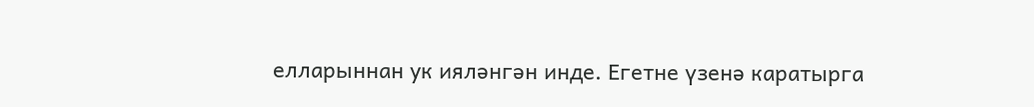елларыннан ук ияләнгән инде. Егетне үзенә каратырга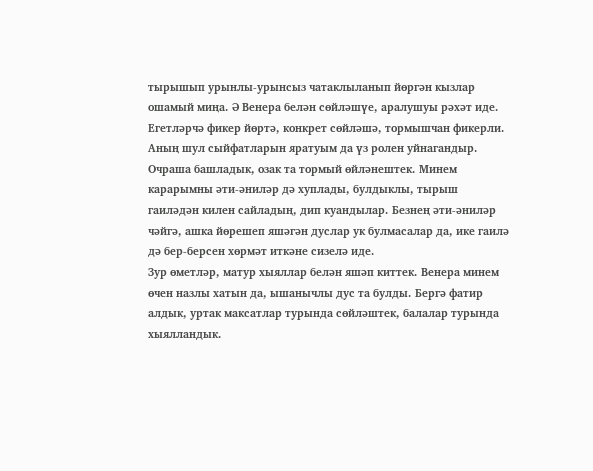тырышып урынлы-урынсыз чатаклыланып йөргән кызлар ошамый миңа. Ә Венера белән сөйләшүе, аралушуы рәхәт иде. Егетләрчә фикер йөртә, конкрет сөйләшә, тормышчан фикерли. Аның шул сыйфатларын яратуым да үз ролен уйнагандыр. Очраша башладык, озак та тормый өйләнештек. Минем карарымны әти-әниләр дә хуплады, булдыклы, тырыш гаиләдән килен сайладың, дип куандылар. Безнең әти-әниләр чәйгә, ашка йөрешеп яшәгән дуслар ук булмасалар да, ике гаилә дә бер-берсен хөрмәт иткәне сизелә иде.
Зур өметләр, матур хыяллар белән яшәп киттек. Венера минем өчен назлы хатын да, ышанычлы дус та булды. Бергә фатир алдык, уртак максатлар турында сөйләштек, балалар турында хыялландык.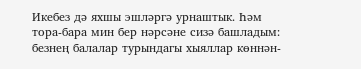Икебез дә яхшы эшләргә урнаштык. Һәм тора-бара мин бер нәрсәне сизә башладым: безнең балалар турындагы хыяллар көннән-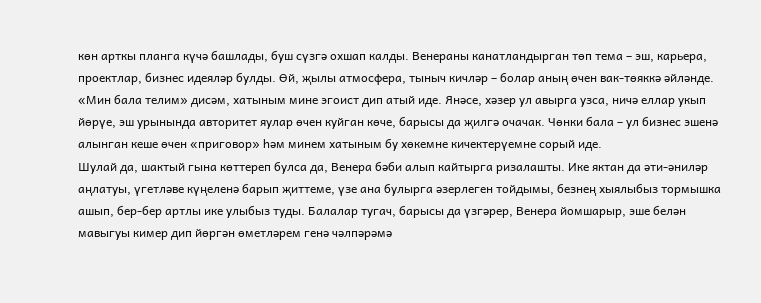көн арткы планга күчә башлады, буш сүзгә охшап калды. Венераны канатландырган төп тема – эш, карьера, проектлар, бизнес идеяләр булды. Өй, җылы атмосфера, тыныч кичләр – болар аның өчен вак-төяккә әйләнде. «Мин бала телим» дисәм, хатыным мине эгоист дип атый иде. Янәсе, хәзер ул авырга узса, ничә еллар укып йөрүе, эш урынында авторитет яулар өчен куйган көче, барысы да җилгә очачак. Чөнки бала – ул бизнес эшенә алынган кеше өчен «приговор» һәм минем хатыным бу хөкемне кичектерүемне сорый иде.
Шулай да, шактый гына көттереп булса да, Венера бәби алып кайтырга ризалашты. Ике яктан да әти-әниләр аңлатуы, үгетләве күңеленә барып җиттеме, үзе ана булырга әзерлеген тойдымы, безнең хыялыбыз тормышка ашып, бер-бер артлы ике улыбыз туды. Балалар тугач, барысы да үзгәрер, Венера йомшарыр, эше белән мавыгуы кимер дип йөргән өметләрем генә чәлпәрәмә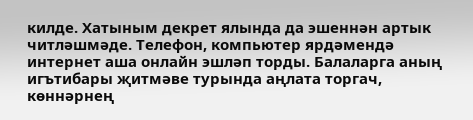килде. Хатыным декрет ялында да эшеннән артык читләшмәде. Телефон, компьютер ярдәмендә интернет аша онлайн эшләп торды. Балаларга аның игътибары җитмәве турында аңлата торгач, көннәрнең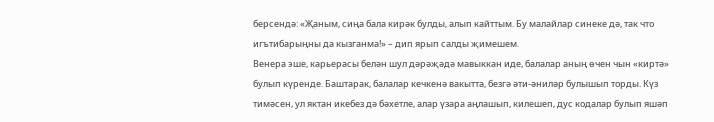берсендә: «Җаным, сиңа бала кирәк булды, алып кайттым. Бу малайлар синеке дә, так что игътибарыңны да кызганма!» – дип ярып салды җимешем.
Венера эше, карьерасы белән шул дәрәҗәдә мавыккан иде, балалар аның өчен чын «киртә» булып күренде. Баштарак, балалар кечкенә вакытта, безгә әти-әниләр булышып торды. Күз тимәсен, ул яктан икебез дә бәхетле, алар үзара аңлашып, килешеп, дус кодалар булып яшәп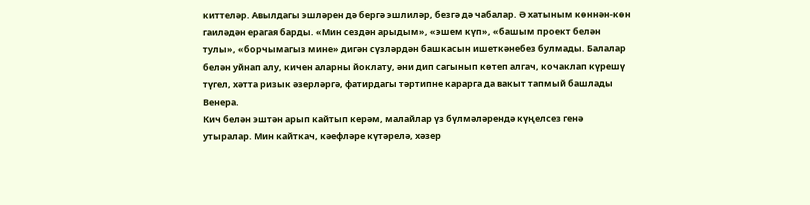киттеләр. Авылдагы эшләрен дә бергә эшлиләр, безгә дә чабалар. Ә хатыным көннән-көн гаиләдән ерагая барды. «Мин сездән арыдым», «эшем күп», «башым проект белән тулы», «борчымагыз мине» дигән сүзләрдән башкасын ишеткәнебез булмады. Балалар белән уйнап алу, кичен аларны йоклату, әни дип сагынып көтеп алгач, кочаклап күрешү түгел, хәтта ризык әзерләргә, фатирдагы тәртипне карарга да вакыт тапмый башлады Венера.
Кич белән эштән арып кайтып керәм, малайлар үз бүлмәләрендә күңелсез генә утыралар. Мин кайткач, кәефләре күтәрелә, хәзер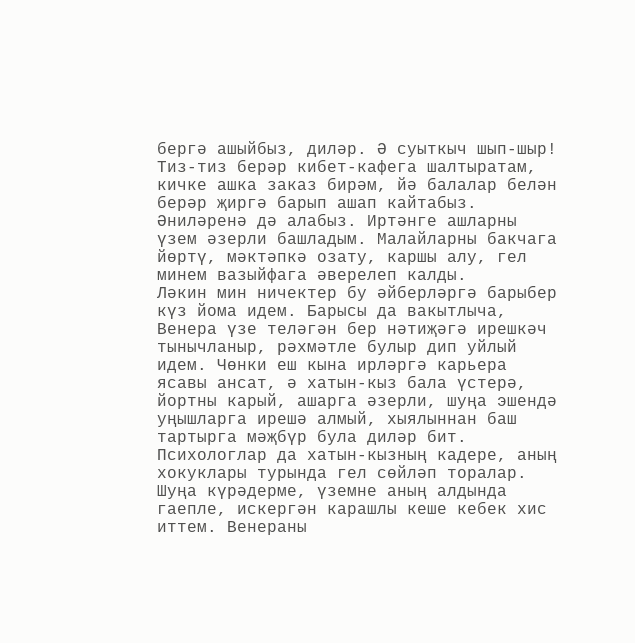бергә ашыйбыз, диләр. Ә суыткыч шып-шыр! Тиз-тиз берәр кибет-кафега шалтыратам, кичке ашка заказ бирәм, йә балалар белән берәр җиргә барып ашап кайтабыз. Әниләренә дә алабыз. Иртәнге ашларны үзем әзерли башладым. Малайларны бакчага йөртү, мәктәпкә озату, каршы алу, гел минем вазыйфага әверелеп калды.
Ләкин мин ничектер бу әйберләргә барыбер күз йома идем. Барысы да вакытлыча, Венера үзе теләгән бер нәтиҗәгә ирешкәч тынычланыр, рәхмәтле булыр дип уйлый идем. Чөнки еш кына ирләргә карьера ясавы ансат, ә хатын-кыз бала үстерә, йортны карый, ашарга әзерли, шуңа эшендә уңышларга ирешә алмый, хыялыннан баш тартырга мәҗбүр була диләр бит. Психологлар да хатын-кызның кадере, аның хокуклары турында гел сөйләп торалар. Шуңа күрәдерме, үземне аның алдында гаепле, искергән карашлы кеше кебек хис иттем. Венераны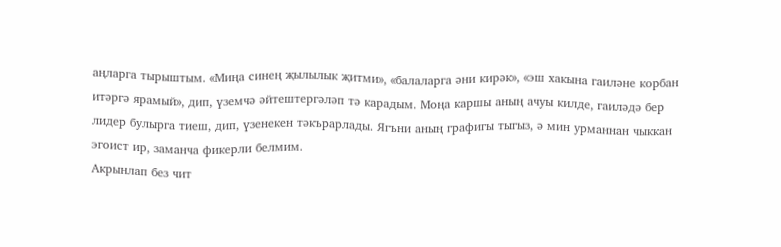аңларга тырыштым. «Миңа синең җылылык җитми», «балаларга әни кирәк», «эш хакына гаиләне корбан итәргә ярамый», дип, үземчә әйтештергәләп тә карадым. Моңа каршы аның ачуы килде, гаиләдә бер лидер булырга тиеш, дип, үзенекен тәкърарлады. Ягъни аның графигы тыгыз, ә мин урманнан чыккан эгоист ир, заманча фикерли белмим.
Акрынлап без чит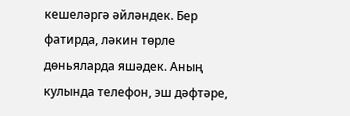кешеләргә әйләндек. Бер фатирда, ләкин төрле дөньяларда яшәдек. Аның кулында телефон, эш дәфтәре,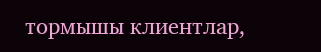тормышы клиентлар,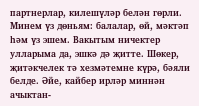партнерлар, килешүләр белән гөрли. Минем үз дөньям: балалар, өй, мәктәп һәм үз эшем. Вакытым ничектер улларыма да, эшкә дә җитте. Шөкер, җитәкчелек тә хезмәтемне күрә, бәяли белде. Әйе, кайбер ирләр миннән ачыктан-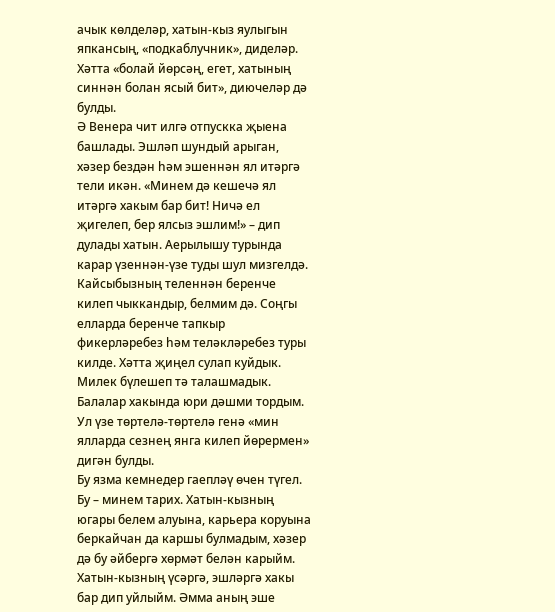ачык көлделәр, хатын-кыз яулыгын япкансың, «подкаблучник», диделәр. Хәтта «болай йөрсәң, егет, хатының синнән болан ясый бит», диючеләр дә булды.
Ә Венера чит илгә отпускка җыена башлады. Эшләп шундый арыган, хәзер бездән һәм эшеннән ял итәргә тели икән. «Минем дә кешечә ял итәргә хакым бар бит! Ничә ел җигелеп, бер ялсыз эшлим!» – дип дулады хатын. Аерылышу турында карар үзеннән-үзе туды шул мизгелдә. Кайсыбызның теленнән беренче килеп чыккандыр, белмим дә. Соңгы елларда беренче тапкыр фикерләребез һәм теләкләребез туры килде. Хәтта җиңел сулап куйдык. Милек бүлешеп тә талашмадык. Балалар хакында юри дәшми тордым. Ул үзе төртелә-төртелә генә «мин ялларда сезнең янга килеп йөрермен» дигән булды.
Бу язма кемнедер гаепләү өчен түгел. Бу – минем тарих. Хатын-кызның югары белем алуына, карьера коруына беркайчан да каршы булмадым, хәзер дә бу әйбергә хөрмәт белән карыйм. Хатын-кызның үсәргә, эшләргә хакы бар дип уйлыйм. Әмма аның эше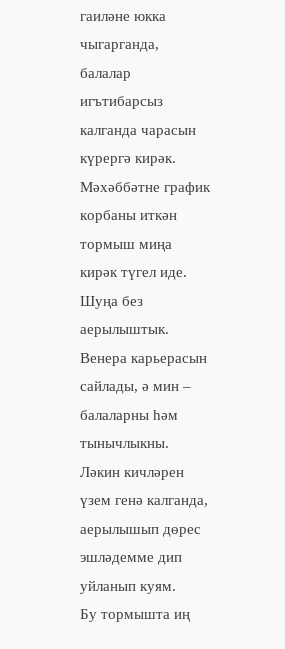гаиләне юкка чыгарганда, балалар игътибарсыз калганда чарасын күрергә кирәк. Мәхәббәтне график корбаны иткән тормыш миңа кирәк түгел иде. Шуңа без аерылыштык. Венера карьерасын сайлады, ә мин – балаларны һәм тынычлыкны. Ләкин кичләрен үзем генә калганда, аерылышып дөрес эшләдемме дип уйланып куям.
Бу тормышта иң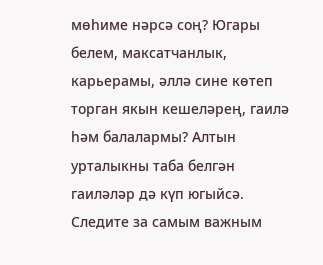мөһиме нәрсә соң? Югары белем, максатчанлык, карьерамы, әллә сине көтеп торган якын кешеләрең, гаилә һәм балалармы? Алтын урталыкны таба белгән гаиләләр дә күп югыйсә.
Следите за самым важным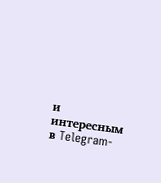и интересным в Telegram-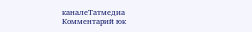каналеТатмедиа
Комментарий юк